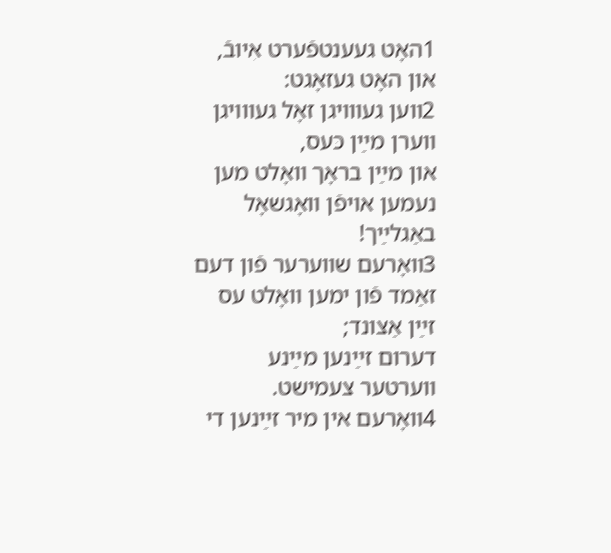1האָט געענטפֿערט אִיובֿ, און האָט געזאָגט:
2װען געװױגן זאָל געװױגן װערן מײַן כּעס,
און מײַן בראָך װאָלט מען נעמען אױפֿן װאָגשאָל באַגלײַך!
3װאָרעם שװערער פֿון דעם זאַמד פֿון ימען װאָלט עס זײַן אַצונד;
דערום זײַנען מײַנע װערטער צעמישט.
4װאָרעם אין מיר זײַנען די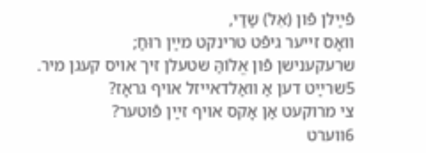פֿײַלן פֿון (אֵל) שַדַי,
װאָס זײער גיפֿט טרינקט מײַן רוּחַ;
שרעקענישן פֿון אֱלוֹהַּ שטעלן זיך אױס קעגן מיר.
5שרײַט דען אַ װאַלדאײזל אױף גראָז?
צי מרוקעט אַן אָקס אױף זײַן פֿוטער?
6װערט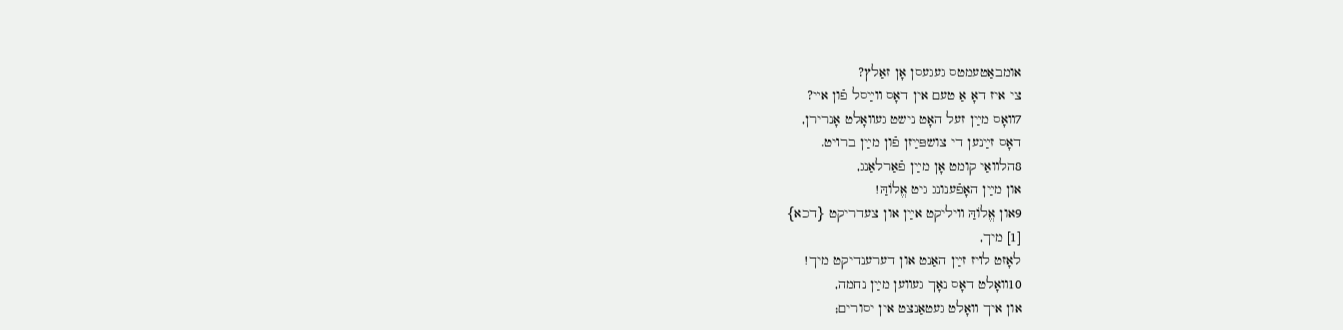אומבאַטעמטס געגעסן אָן זאַלץ?
צי איז דאָ אַ טעם אין דאָס װײַסל פֿון אײ?
7װאָס מײַן זעל האָט נישט געװאָלט אָנרירן,
דאָס זײַנען די צושפּײַזן פֿון מײַן ברױט.
8הלװאַי קומט אָן מײַן פֿאַרלאַנג,
און מײַן האָפֿענונג גיט אֱלוֹהַּ!
9און אֱלוֹהַּ װיליקט אײַן און צעדריקט {דכא}
[1] מיך,
לאָזט לױז זײַן האַנט און דערענדיקט מיך!
10װאָלט דאָס נאָך געװען מײַן נחמה,
און איך װאָלט געטאַנצט אין יסורים;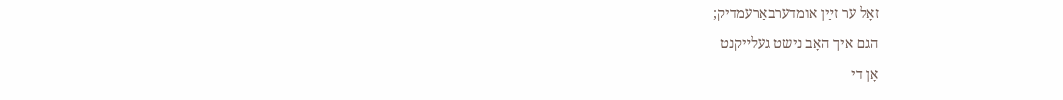זאָל ער זײַן אומדערבאַרעמדיק;
הגם איך האָב נישט געלײקנט
אָן די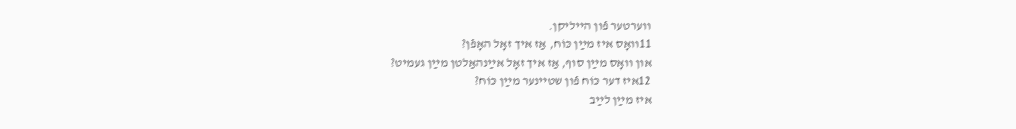װערטער פֿון הײליקן.
11װאָס איז מײַן כּוֹח, אַז איך זאָל האָפֿן?
און װאָס מײַן סוף, אַז איך זאָל אײַנהאַלטן מײַן געמיט?
12איז דער כּוֹח פֿון שטײנער מײַן כּוֹח?
איז מײַן לײַב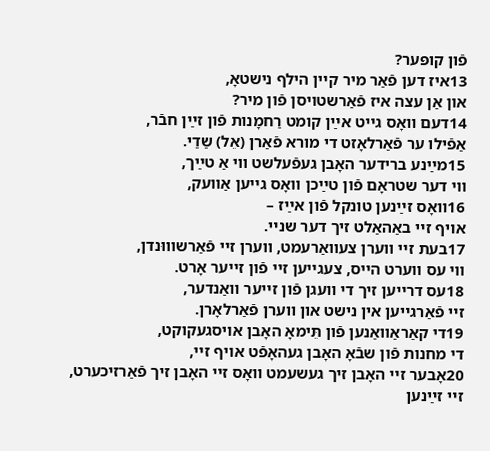פֿון קופּער?
13איז דען פֿאַר מיר קײן הילף נישטאָ,
און אַן עצה איז פֿאַרשטױסן פֿון מיר?
14דעם װאָס גײט אײַן קומט רַחמָנות פֿון זײַן חבֿר,
אַפֿילו ער פֿאַרלאָזט די מורא פֿאַרן (אֵל) שַדַי.
15מײַנע ברידער האָבן געפֿעלשט װי אַ טײַך,
װי דער שטראָם פֿון טײַכן װאָס גײען אַװעק,
16װאָס זײַנען טונקל פֿון אײַז –
אױף זײ באַהאַלט זיך דער שנײ.
17בעת זײ װערן צעװאַרעמט, װערן זײ פֿאַרשװוּנדן,
װי עס װערט הײס, צעגײען זײ פֿון זײער אָרט.
18עס דרײען זיך די װעגן פֿון זײער װאַנדער,
זײ פֿאַרגײען אין נישט און װערן פֿאַרלאָרן.
19די קאַראַװאַנען פֿון תֵּימאָ האָבן אױסגעקוקט,
די מחנות פֿון שבֿאָ האָבן געהאָפֿט אױף זײ,
20אָבער זײ האָבן זיך געשעמט װאָס זײ האָבן זיך פֿאַרזיכערט,
זײ זײַנען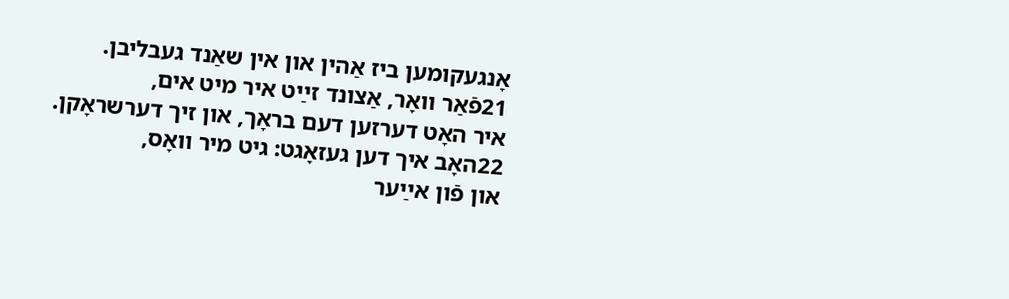אָנגעקומען ביז אַהין און אין שאַנד געבליבן.
21פֿאַר װאָר, אַצונד זײַט איר מיט אים,
איר האָט דערזען דעם בראָך, און זיך דערשראָקן.
22האָב איך דען געזאָגט: גיט מיר װאָס,
און פֿון אײַער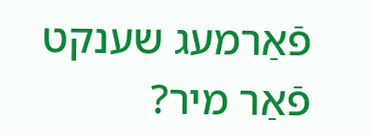פֿאַרמעג שענקט פֿאַר מיר?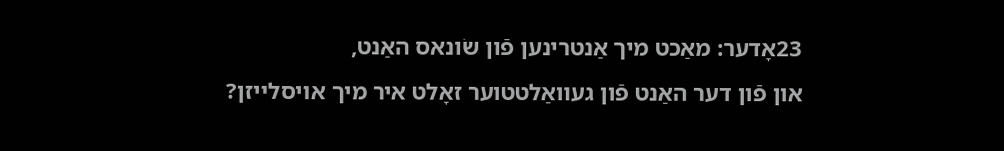23אָדער: מאַכט מיך אַנטרינען פֿון שׂונאס האַנט,
און פֿון דער האַנט פֿון געװאַלטטוער זאָלט איר מיך אױסלײזן?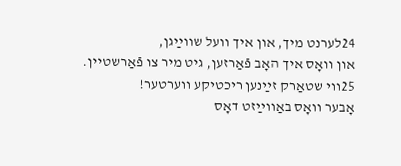24לערנט מיך, און איך װעל שװײַגן,
און װאָס איך האָב פֿאַרזען, גיט מיר צו פֿאַרשטײן.
25װי שטאַרק זײַנען ריכטיקע װערטער!
אָבער װאָס באַװײַזט דאָס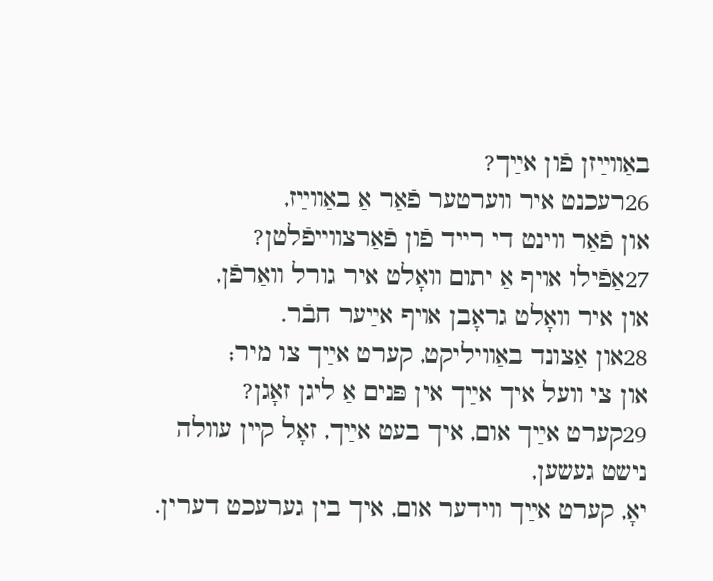באַװײַזן פֿון אײַך?
26רעכנט איר װערטער פֿאַר אַ באַװײַז,
און פֿאַר װינט די רײד פֿון פֿאַרצװײפֿלטן?
27אַפֿילו אױף אַ יתום װאָלט איר גורל װאַרפֿן,
און איר װאָלט גראָבן אױף אײַער חבֿר.
28און אַצונד באַװיליקט, קערט אײַך צו מיר;
און צי װעל איך אײַך אין פּנים אַ ליגן זאָגן?
29קערט אײַך אום, איך בעט אײַך, זאָל קײן עװלה נישט געשען,
יאָ, קערט אײַך װידער אום, איך בין גערעכט דערין.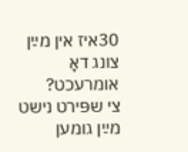30איז אין מײַן צונג דאָ אומרעכט?
צי שפּירט נישט מײַן גומען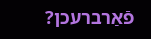פֿאַרברעכן?